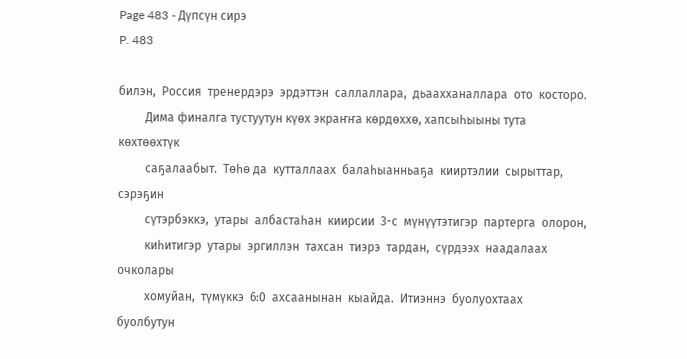Page 483 - Дүпсүн сирэ
P. 483

билэн,  Россия  тренердэрэ  эрдэттэн  саллаллара,  дьаахханаллара  ото  косторо.
         Дима финалга тустуутун күөх экраҥҥа көрдөххө, хапсыһыыны тута көхтөөхтүк
         саҕалаабыт.  Төһө да  кутталлаах  балаһыанньаҕа  кииртэлии  сырыттар,  сэрэҕин
         сүтэрбэккэ,  утары  албастаһан  киирсии  3-с  мүнүүтэтигэр  партерга  олорон,
         киһитигэр  утары  эргиллэн  тахсан  тиэрэ  тардан,  сүрдээх  наадалаах  очколары
         хомуйан,  түмүккэ  6:0  ахсаанынан  кыайда.  Итиэннэ  буолуохтаах  буолбутун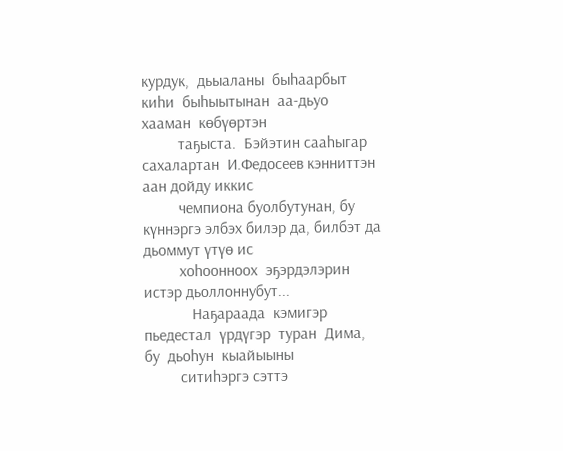курдук,  дьыаланы  быһаарбыт  киһи  быһыытынан  аа-дьуо  хааман  көбүөртэн
         таҕыста.  Бэйэтин сааһыгар сахалартан  И.Федосеев кэнниттэн аан дойду иккис
         чемпиона буолбутунан, бу күннэргэ элбэх билэр да, билбэт да дьоммут үтүө ис
         хоһоонноох  эҕэрдэлэрин истэр дьоллоннубут...
            Наҕараада  кэмигэр  пьедестал  үрдүгэр  туран  Дима,  бу  дьоһун  кыайыыны
         ситиһэргэ сэттэ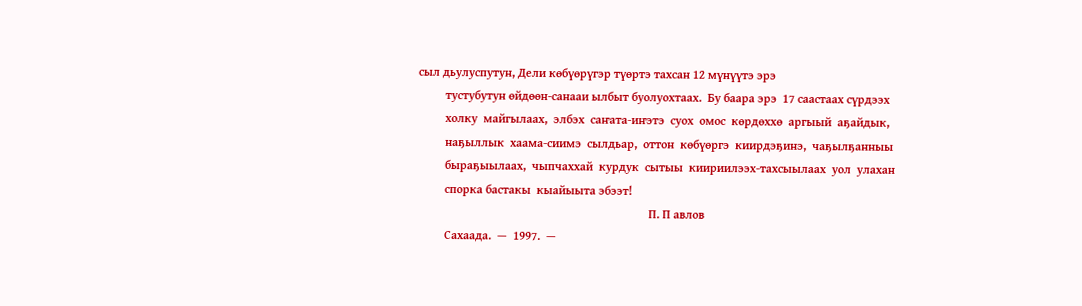сыл дьулуспутун, Дели көбүөрүгэр түөртэ тахсан 12 мүнүүтэ эрэ
         тустубутун өйдөөн-санааи ылбыт буолуохтаах.  Бу баара эрэ  17 саастаах сүрдээх
         холку  майгылаах,  элбэх  саҥата-иҥэтэ  суох  омос  көрдөххө  аргыый  аҕайдык,
         наҕыллык  хаама-сиимэ  сылдьар,  оттон  көбүөргэ  киирдэҕинэ,  чаҕылҕанныы
         быраҕыылаах,  чыпчаххай  курдук  сытыы  киириилээх-тахсыылаах  уол  улахан
         спорка бастакы  кыайыыта эбээт!
                                                                             П. П авлов
         Сахаада.  —  1997.  —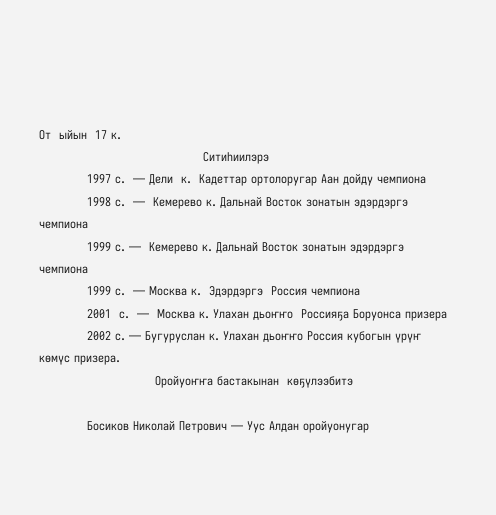От  ыйын  17 к.
                                         Ситиһиилэрэ
            1997 с.  — Дели  к.  Кадеттар ортолоругар Аан дойду чемпиона
            1998 с.  —  Кемерево к. Дальнай Восток зонатын эдэрдэргэ чемпиона
            1999 с. —  Кемерево к. Дальнай Восток зонатын эдэрдэргэ чемпиона
            1999 с.  — Москва к.  Эдэрдэргэ  Россия чемпиона
            2001  с.  —  Москва к. Улахан дьоҥҥо  Россияҕа Боруонса призера
            2002 с. — Бугуруслан к. Улахан дьоҥҥо Россия кубогын үрүҥ көмүс призера.
                             Оройуоҥҥа бастакынан  көҕүлээбитэ

            Босиков Николай Петрович — Уус Алдан оройуонугар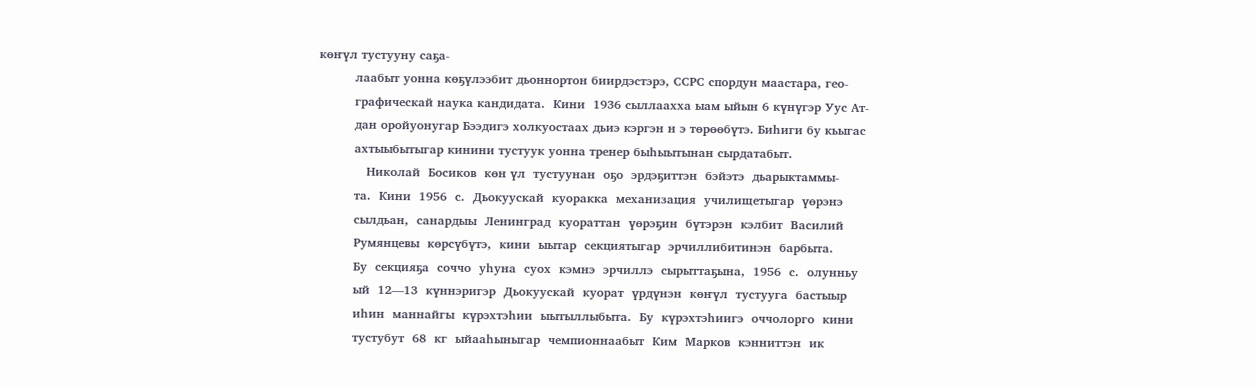көҥүл тустууну саҕа-
         лаабыт уонна көҕүлээбит дьоннортон биирдэстэрэ, ССРС спордун маастара, гео-
         графическай наука кандидата.  Кини  1936 сыллаахха ыам ыйын 6 күнүгэр Уус Ат-
         дан оройуонугар Бээдигэ холкуостаах дьиэ кэргэн н э төрөөбүтэ. Биһиги бу кьыгас
         ахтыыбытыгар кинини тустуук уонна тренер быһыытынан сырдатабыт.
            Николай  Босиков  көн үл  тустуунан  оҕо  эрдэҕиттэн  бэйэтэ  дьарыктаммы-
         та.  Кини  1956  с.  Дьокуускай  куоракка  механизация  училищетыгар  үөрэнэ
         сылдьан,  санардыы  Ленинград  куораттан  үөрэҕин  бүтэрэн  кэлбит  Василий
         Румянцевы  көрсүбүтэ,  кини  ыытар  секциятыгар  эрчиллибитинэн  барбыта.
         Бу  секцияҕа  соччо  уһуна  суох  кэмнэ  эрчиллэ  сырыттаҕына,  1956  с.  олунньу
         ый  12—13  күннэригэр  Дьокуускай  куорат  үрдүнэн  көҥүл  тустууга  бастыыр
         иһин  маннайгы  күрэхтэһии  ыытыллыбыта.  Бу  күрэхтэһиигэ  оччолорго  кини
         тустубут  68  кг  ыйааһыныгар  чемпионнаабыт  Ким  Марков  кэнниттэн  ик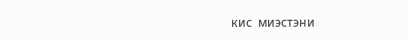кис  миэстэни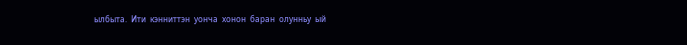ылбыта.  Ити  кэнниттэн  уонча  хонон  баран  олунньу  ый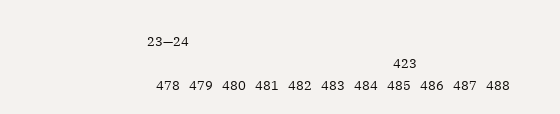23—24
                                                                                  423
   478   479   480   481   482   483   484   485   486   487   488